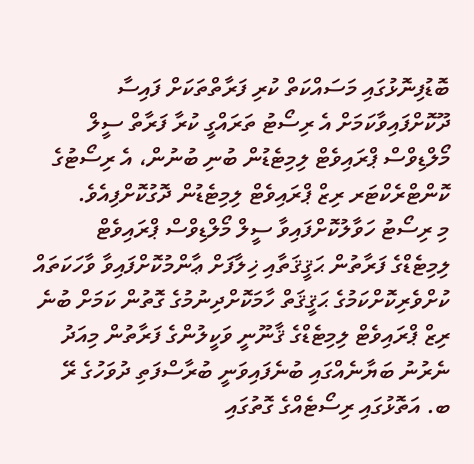ބޮޑުފިނޮޅުގައި މަސައްކަތް ކުރި ފަރާތްތަކަށް ފައިސާ ދޫކޮށްފައިވާކަމަށް އެ ރިސޯޓު ތަރައްގީ ކުރާ ފަރާތް ސީލް މޯލްޑިވްސް ޕްރައިވެޓް ލިމިޓެޑުން ބުނި ބުނުން، އެ ރިސޯޓުގެ ކޮންޓްރެކްޓަރ ރިޒް ޕްރައިވެޓް ލިމިޓެޑުން ދޮގުކޮށްފިއެވެ.
މި ރިސޯޓު ހަވާލުކޮށްފައިވާ ސީލް މޯލްޑިވްސް ޕްރައިވެޓް ލިމިޓެޑްގެ ފަރާތުން ޙަޤީޤަތާއި ޚިލާފަށް ޢާންމުކޮށްފައިވާ ވާހަކަތައް ކުށްވެރިކޮށްކަމުގެ ޙަޤީޤަތް ހާމަކޮށްދިނުމުގެ ގޮތުން ކަމަށް ބުނެ ރިޒް ޕްރައިވެޓް ލިމިޓެޑްގެ ޤާނޫނީ ވަކީލުންގެ ފަރާތުން މިއަދު ނެރުނު ބަޔާނެއްގައި ބުނެފައިވަނީ ބުރާސްފަތި ދުވަހުގެ ރޭ ބ. އަތޮޅުގައި ރިސޯޓެއްގެ ގޮތުގައި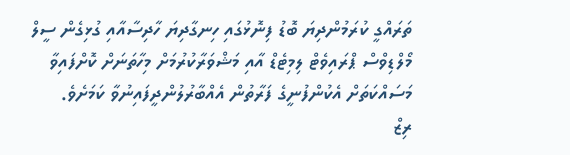ތަރައްގީ ކުރަމުންދިޔަ ބޮޑު ފިނޮޅުގައި ހިނގާދިޔަ ހާދިސާއާއި ގުޅިގެން ސީލް މޯލްޑިވްސް ޕްރައިވެޓް ލިމިޓެޑް އާއި މަޝްވަރާކުރުމަށް މިހާތަނަށް ކޮށްފައިވާ މަސައްކަތަށް އެކުންފުނީގެ ފަރާތުން އެއްބާރުލުންދީފައިނުވާ ކަމަށެވެ.
ރިޒް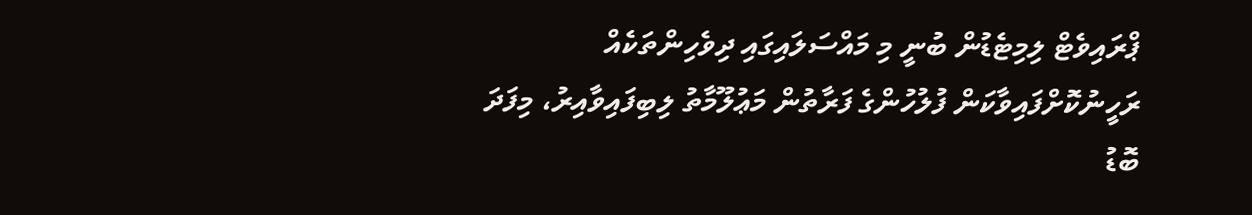ޕްރައިވެޓް ލިމިޓެޑުން ބުނީ މި މައްސަލައިގައި ދިވެހިންތަކެއް ރަހީނުކޮށްފައިވާކަން ފުލުހުންގެ ފަރާތުން މަޢުލޫމާތު ލިބިފައިވާއިރު، މިފަދަ ބޮޑު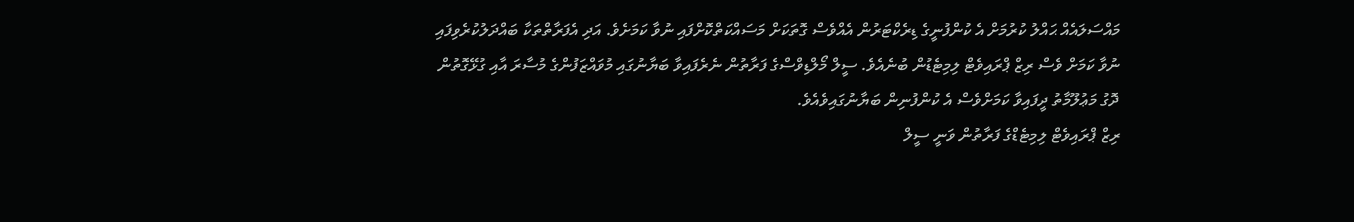މައްސަލައެއް ޙައްލު ކުރުމަށް އެ ކުންފުނީގެ ޑިރެކްޓަރުން އެއްވެސް ގޮތަކަށް މަސައްކަތްކޮށްފައި ނުވާ ކަމަށެވެ. އަދި އެފަރާތްތަކާ ބައްދަލުކުރެވިފައި ނުވާ ކަމަށް ވެސް ރިޒް ޕްރައިވެޓް ލިމިޓެޑުން ބުނެއެވެ. ސީލް މޯލްޑިވްސްގެ ފަރާތުން ނެރެފައިވާ ބަޔާނުގައި މުވައްޒަފުންގެ މުސާރަ އާއި ގުޅޭގޮތުން ދޮގު މަޢުލޫމާތު ދީފައިވާ ކަމަށްވެސް އެ ކުންފުނިން ބަޔާނުގައިވެއެވެ.
ރިޒް ޕްރައިވެޓް ލިމިޓެޑްގެ ފަރާތުން ވަނީ ސީލް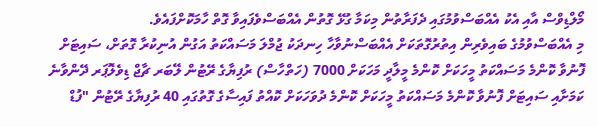މޯލްޑިވްސް އާއި އެކު އެއްބަސްވުމުގައި ދެފަރާތުން މިކަމާ ގުޅޭ ގޮތުން އެއްބަސްވެފައިވާ ގޮތް ހާމަކޮށްފައެވެ.
މި އެއްބަސްވުމުގެ ބައިވެރިން އިތުރުގޮތަކަށް އެއްބަސްނުވާހާ ހިނދަކު ޖުމްލަ މަސައްކަތު އަގުން އުނިކުރާ ގޮތަށް، ސައިޓަށް ފޮނުވާ ކޮންމެ މަސައްކަތު މީހަކަށް ކޮންމެ މީލާދީ މަހަކަށް 7000 (ހަތްހާސް) ރުފިޔާގެ ރޭޓުން ލޭބަރ ޗާޖް ޑިވެލޮޕަރ ދޭންވާނެ ކަމަށާއި ސައިޓަށް ފޮނުވާ ކޮންމެ މަސައްކަތު މީހަކަށް ކޮންމެ ދުވަހަކަށް ކޮއްތު ފައިސާގެ ގޮތުގައި 40 ރުފިޔާގެ ރޭޓުން "ފުޑް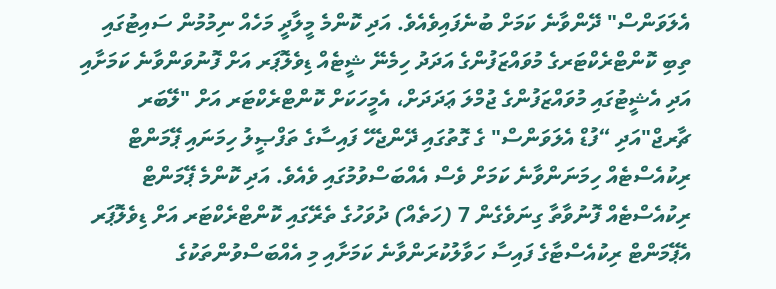އެލަވަންސް" ދޭންވާނެ ކަމަށް ބުނެފައިވެއެވެ. އަދި ކޮންމެ މީލާދީ މަހެއް ނިމުމުން ސައިޓުގައި ތިބި ކޮންޓްރެކްޓަރގެ މުވައްޒަފުންގެ އަދަދު ހިމެނޭ ޝީޓެއް ޑިވެލޮޕަރ އަށް ފޮނުވަންވާނެ ކަމަށާއި އަދި އެޝީޓުގައި މުވައްޒަފުންގެ ޖުމްލަ ޢަދަދަށް، އެމީހަކަށް ކޮންޓްރެކްޓަރ އަށް "ލޭބަރ ޗާރޖް"އަދި “ފުޑް އެލަވަންސް" ގެ ގޮތުގައި ދޭންޖެހޭ ފައިސާގެ ތަފްޞީލު ހިމަނައި ޕޭމަންޓް ރިކުއެސްޓެއް ހިމަނަންވާނެ ކަމަށް ވެސް އެއްބަސްވުމުގައި ވެއެވެ. އަދި ކޮންމެ ޕޭމަންޓް ރިކުއެސްޓެއް ފޮނުވާތާ ގިނަވެގެން 7 (ހަތެއް) ދުވަހުގެ ތެރޭގައި ކޮންޓްރެކްޓަރ އަށް ޑިވެލޮޕަރ އެޕޭމަންޓް ރިކުއެސްޓާގެ ފައިސާ ހަވާލުކުރަންވާނެ ކަމަށާއި މި އެއްބަސްވުންތަކުގެ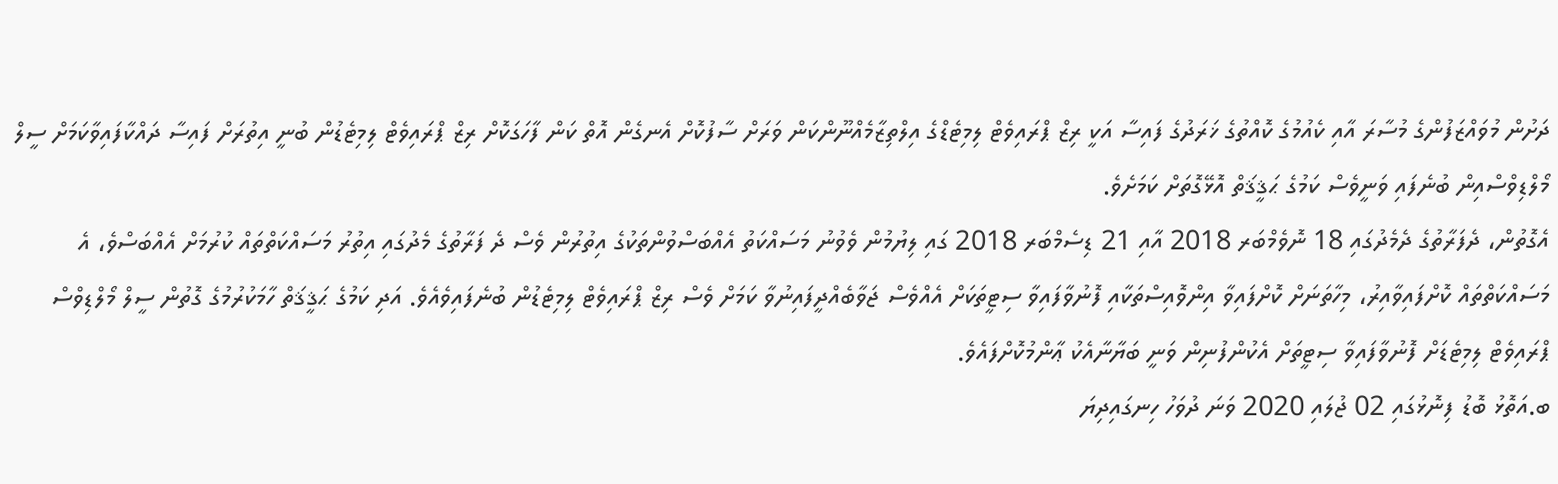ދަށުން މުވައްޒަފުންގެ މުސާރަ އާއި ކެއުމުގެ ކޮއްތުގެ ޚަރަދުގެ ފައިސާ އަކީ ރިޒް ޕްރައިވެޓް ލިމިޓެޑްގެ އިލްތިޒާމެއްނޫންކަން ވަރަށް ސާފުކޮށް އެނގެން އޮތް ކަން ފާހަގަކޮށް ރިޒް ޕްރައިވެޓް ލިމިޓެޑުން ބުނީ އިތުރަށް ފައިސާ ދައްކާފައިވާކަމަށް ސީލް މޯލްޑިވްސްއިން ބުނެފައި ވަނީވެސް ކަމުގެ ޙަޤީޤަތް އޮޅޭގޮތަށް ކަމަށެވެ.
އެގޮތުން، ދެފަރާތުގެ ދެމެދުގައި 18 ނޮވެމްބަރ 2018 އާއި 21 ޑިސެމްބަރ 2018 ގައި ލިޔުމުން ވެވުނު މަސައްކަތު އެއްބަސްވުންތަކުގެ އިތުރުން ވެސް ދެ ފަރާތުގެ މެދުގައި އިތުރު މަސައްކަތްތައް ކުރުމަށް އެއްބަސްވެ، އެ މަސައްކަތްތައް ކޮށްފައިވާއިރު، މިހާތަނަށް ކޮށްފައިވާ އިންވޮއިސްތަކާއި ފޮނުވާފައިވާ ސިޓީތަކަށް އެއްވެސް ޖަވާބެއްދީފައިނުވާ ކަމަށް ވެސް ރިޒް ޕްރައިވެޓް ލިމިޓެޑުން ބުނެފައިވެއެވެ. އަދި ކަމުގެ ޙަޤީޤަތް ހާމަކުރުމުގެ ގޮތުން ސީލް މޯލްޑިވްސް ޕްރައިވެޓް ލިމިޓެޑަށް ފޮނުވާފައިވާ ސިޓީތަށް އެކުންފުނިން ވަނީ ބަޔާނާއެކު ޢާންމުކޮށްފައެވެ.
ބ.އަތޮޅު ބޮޑު ފިނޮޅުގައި 02 ޖުލައި 2020 ވަނަ ދުވަހު ހިނގައިދިޔަ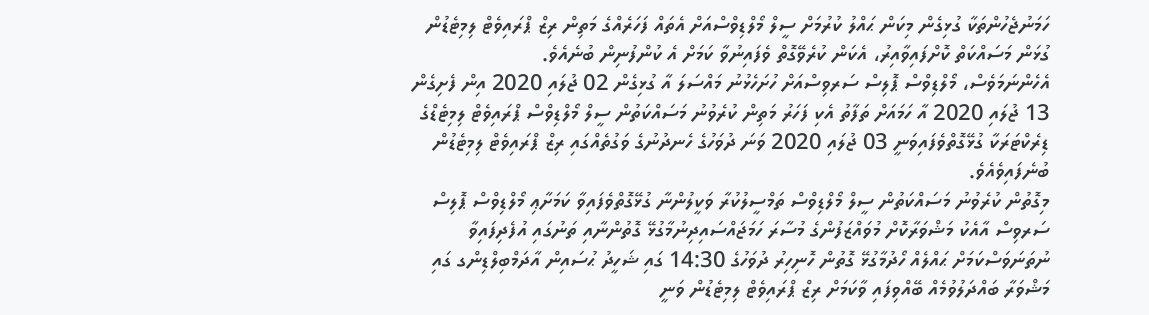ހަމަނުޖެހުންތަކާ ގުޅިގެން މިކަން ޙައްލު ކުރުމަށް ސީލް މޯލްޑިވްސްއަށް އެތައް ފަހަރެއްގެ މަތިން ރިޒް ޕްރައިވެޓް ލިމިޓެޑުން ގުޅަން މަސައްކަތް ކޮށްފައިވާއިރު، އެކަން ކުރެވޭގޮތް ވެފައިނުވާ ކަމަށް އެ ކުންފުނިން ބުނެއެވެ.
އެހެންނަމަވެސް، މޯލްޑިވްސް ޕޮލިސް ސަރވިސްއަށް ހުށަހެޅުނު މައްސަލަ އާ ގުޅިގެން 02 ޖުލައި 2020 އިން ފެށިގެން 13 ޖުލައި 2020 އާ ހަމައަށް ތަފާތު އެކި ފަހަރު މަތިން ކުރެވުނު މަސައްކަތުން ސީލް މޯލްޑިވްސް ޕްރައިވެޓް ލިމިޓެޑްގެ ޑިރެކްޓަރަކާ ގުޅޭގޮތްވެފައިވަނީ 03 ޖުލައި 2020 ވަނަ ދުވަހުގެ ހެނދުނުގެ ވަގުތެއްގައި ރިޒް ޕްރައިވެޓް ލިމިޓެޑުން ބުނެފައިވެއެވެ.
މިގޮތުން ކުރެވުނު މަސައްކަތުން ސީލް މޯލްޑިވްސް ތަމްސީލުކުރާ ވަކީލުންނާ ގުޅޭގޮތްވެފައިވާ ކަމަށާޢި މޯލްޑިވްސް ޕޮލިސް ސަރވިސް އާއެކު މަޝްވަރާކޮށް މުވައްޒަފުންގެ މުސާރަ ހަމަޖައްސައިދިނުމާގުޅޭ ގޮތުންނާއި ތަނުގައި އުފެދިފައިވާ ނުތަނަވަސްކަމަށް ޙައްލެއް ހޯދުމާގުޅޭ ގޮތުން ހޮނިހިރު ދުވަހުގެ 14:30 ގައި ޝަހީދު ޙުސައިން އާދަމްބިލްޑިންގ ގައި މަޝްވަރާ ބައްދަލުވުމެއް ބޭއްވިފައި ވާކަމަށް ރިޒް ޕްރައިވެޓް ލިމިޓެޑުން ވަނީ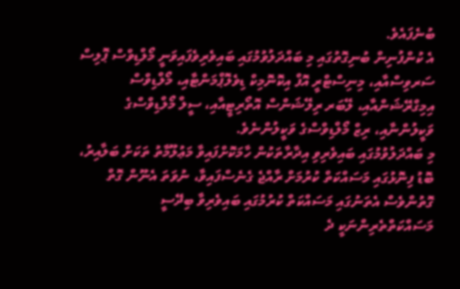ބުނެފައެވެ.
އެ ކުންފުނިން ބުނިގޮތުގައި މި ބައްދަލުވުމުގައި ބައިވެރިވެފައިވަނީ މޯލްޑިވްސް ޕޮލިސް ސަރވިސްއާއި، މިނިސްޓްރީ އޮފް އިކޮނޮމިކް ޑިވެލޮޕްމަންޓާއި، މޯލްޑިވްސް އިމިގްރޭޝަންއާއި، ލޭބަރ ރިލޭޝަންސް އޮތޯރިޓީއާއި، ސީލް މޯލްޑިވްސްގެ ވަކީލުންނާއި، ރިޒް މޯލްޑިވްސްގެ ވަކީލުންނެވެ.
މި ބައްދަލުވުމުގައި ބައިވެރިވި އިދާރާތަކުން ހާމަކޮށްފައިވާ މަޢުލޫމާތު ތަކަށް ބަލާއިރު، ބޮޑު ފިނޮޅުގައި މަސައްކަތް ކުރުމަށް ރާއްޖެ ގެނެސްފައިވާ، ނުވަތަ އެނޫން ގޮތް ގޮތުންވެސް އެތަނުގައި މަސައްކަތް ކުރުމުގައި ބައިވެރިވާ ބިދޭސީ މަސައްކަތްތެރިންނަކީ ދެ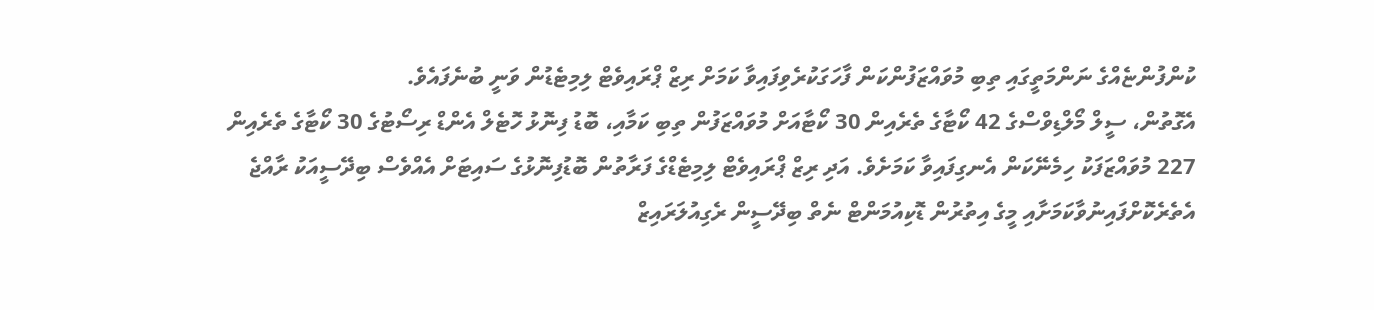ކުންފުންޏެއްގެ ނަންމަތީގައި ތިބި މުވައްޒަފުންކަން ފާހަގަކުރެވިފައިވާ ކަމަށް ރިޒް ޕްރައިވެޓް ލިމިޓެޑުން ވަނީ ބުނެފައެވެ.
އެގޮތުން، ސީލް މޯލްޑިވްސްގެ 42 ކޯޓާގެ ތެރެއިން 30 ކޯޓާއަށް މުވައްޒަފުން ތިބި ކަމާއި، ބޮޑު ފިނޮޅު ހޮޓެލް އެންޑް ރިސޯޓުގެ 30 ކޯޓާގެ ތެރެއިން 227 މުވައްޒަފަކު ހިމެނޭކަން އެނގިފައިވާ ކަމަށެވެ. އަދި ރިޒް ޕްރައިވެޓް ލިމިޓެޑްގެ ފަރާތުން ބޮޑުފިނޮޅުގެ ސައިޓަށް އެއްވެސް ބިދޭސީއަކު ރާއްޖެ އެތެރެކޮށްފައިނުވާކަމަށާއި މީގެ އިތުރުން ޑޮކިއުމަންޓް ނެތް ބިދޭސީން ރެގިއުލަރައިޒް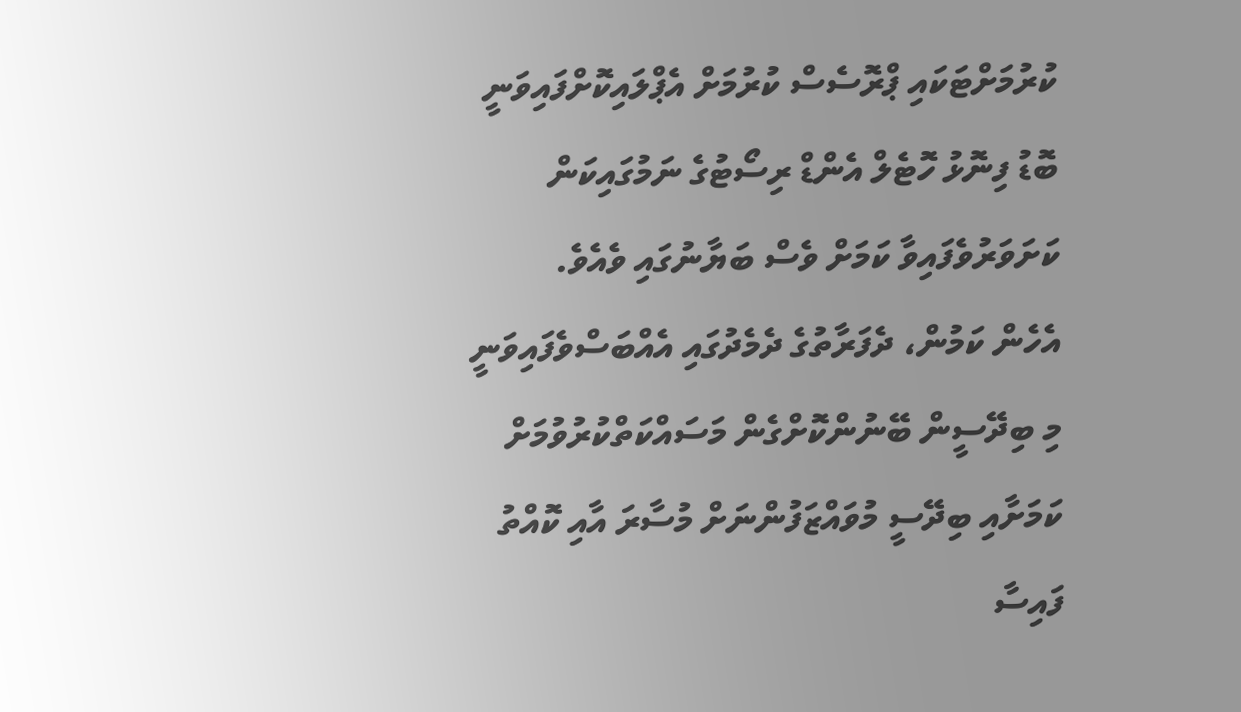ކުރުމަށްޓަކައި ޕްރޮސެސް ކުރުމަށް އެޕްލައިކޮށްފައިވަނީ ބޮޑު ފިނޮޅު ހޮޓެލް އެންޑް ރިސޯޓުގެ ނަމުގައިކަން ކަށަވަރުވެފައިވާ ކަމަށް ވެސް ބަޔާނުގައި ވެއެވެ.
އެހެން ކަމުން، ދެފަރާތުގެ ދެމެދުގައި އެއްބަސްވެފައިވަނީ މި ބިދޭސީން ބޭނުންކޮށްގެން މަސައްކަތްކުރުވުމަށް ކަމަށާއި ބިދޭސީ މުވައްޒަފުންނަށް މުސާރަ އާއި ކޮއްތު ފައިސާ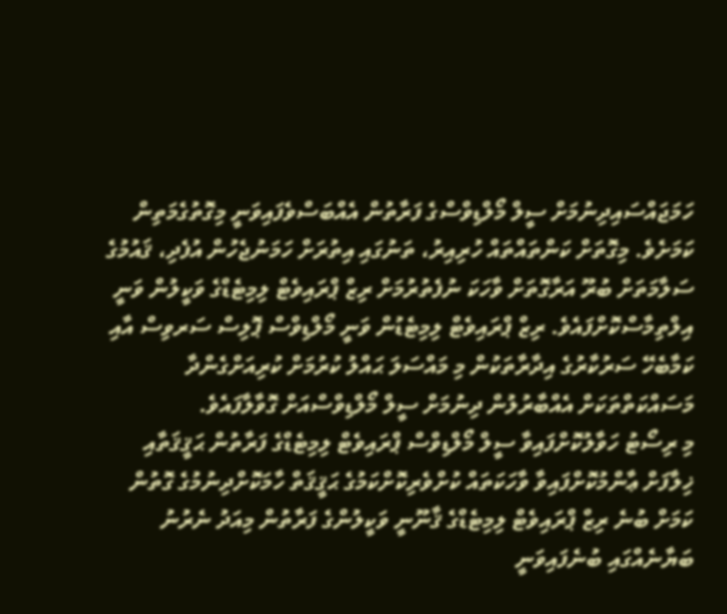ހަމަޖައްސައިދިނުމަށް ސީލް މޯލްޑިވްސްގެ ފަރާތުން އެއްބަސްވެފައިވަނީ މިގޮތުގެމަތިން ކަމަށެވެ. މިގޮތަށް ކަންތައްތައް ހުރިއިރު، ތަނުގައި އިތުރަށް ހަމަނުޖެހުން އުފެދި، ޤައުމުގެ ސަލާމަތަށް ބުރޫ އަރާގޮތަށް ވާހަކަ ނުފެތުރުމަށް ރިޒް ޕްރައިވެޓް ލިމިޓެޑްގެ ވަކީލުން ވަނީ އިލްތިމާސްކޮށްފައެވެ. ރިޒް ޕްރައިވެޓް ލިމިޓެޑުން ވަނީ މޯލްޑިވްސް ޕޮލިސް ސަރވިސް އާއި ކަމާބެހޭ ސަރުކާރުގެ އިދާރާތަކުން މި މައްސަލަ ޙައްލު ކުރުމަށް ކުރިއަށްގެންދާ މަސައްކަތްތަކަށް އެއްބާރުލުން ދިނުމަށް ސީލް މޯލްޑިވްސްއަށް ގޮވާލާފައެވެ.
މި ރިސޯޓު ހަވާލުކޮށްފައިވާ ސީލް މޯލްޑިވްސް ޕްރައިވެޓް ލިމިޓެޑްގެ ފަރާތުން ޙަޤީޤަތާއި ޚިލާފަށް ޢާންމުކޮށްފައިވާ ވާހަކަތައް ކުށްވެރިކޮށްކަމުގެ ޙަޤީޤަތް ހާމަކޮށްދިނުމުގެ ގޮތުން ކަމަށް ބުނެ ރިޒް ޕްރައިވެޓް ލިމިޓެޑްގެ ޤާނޫނީ ވަކީލުންގެ ފަރާތުން މިއަދު ނެރުނު ބަޔާނެއްގައި ބުނެފައިވަނީ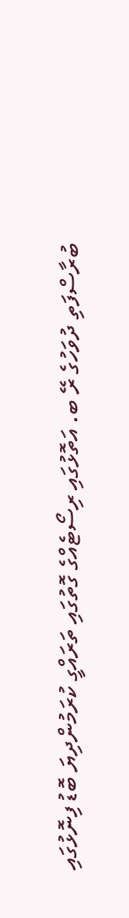ބުރާސްފަތި ދުވަހުގެ ރޭ ބ. އަތޮޅުގައި ރިސޯޓެއްގެ ގޮތުގައި ތަރައްގީ ކުރަމުންދިޔަ ބޮޑު ފިނޮޅުގައި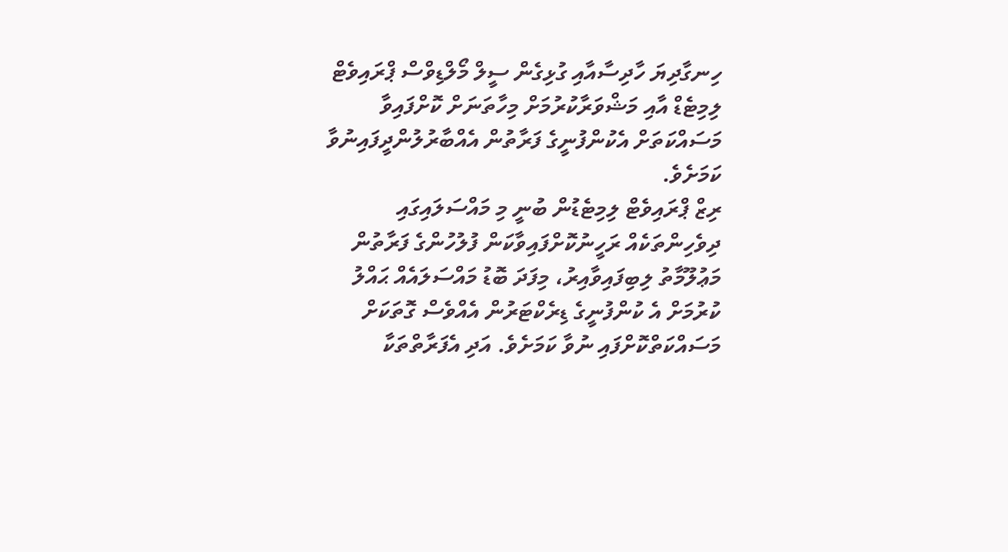ހިނގާދިޔަ ހާދިސާއާއި ގުޅިގެން ސީލް މޯލްޑިވްސް ޕްރައިވެޓް ލިމިޓެޑް އާއި މަޝްވަރާކުރުމަށް މިހާތަނަށް ކޮށްފައިވާ މަސައްކަތަށް އެކުންފުނީގެ ފަރާތުން އެއްބާރުލުންދީފައިނުވާ ކަމަށެވެ.
ރިޒް ޕްރައިވެޓް ލިމިޓެޑުން ބުނީ މި މައްސަލައިގައި ދިވެހިންތަކެއް ރަހީނުކޮށްފައިވާކަން ފުލުހުންގެ ފަރާތުން މަޢުލޫމާތު ލިބިފައިވާއިރު، މިފަދަ ބޮޑު މައްސަލައެއް ޙައްލު ކުރުމަށް އެ ކުންފުނީގެ ޑިރެކްޓަރުން އެއްވެސް ގޮތަކަށް މަސައްކަތްކޮށްފައި ނުވާ ކަމަށެވެ. އަދި އެފަރާތްތަކާ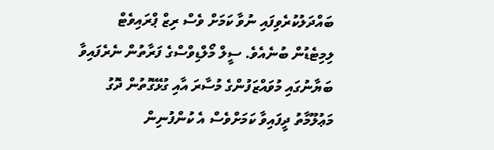ބައްދަލުކުރެވިފައި ނުވާ ކަމަށް ވެސް ރިޒް ޕްރައިވެޓް ލިމިޓެޑުން ބުނެއެވެ. ސީލް މޯލްޑިވްސްގެ ފަރާތުން ނެރެފައިވާ ބަޔާނުގައި މުވައްޒަފުންގެ މުސާރަ އާއި ގުޅޭގޮތުން ދޮގު މަޢުލޫމާތު ދީފައިވާ ކަމަށްވެސް އެ ކުންފުނިން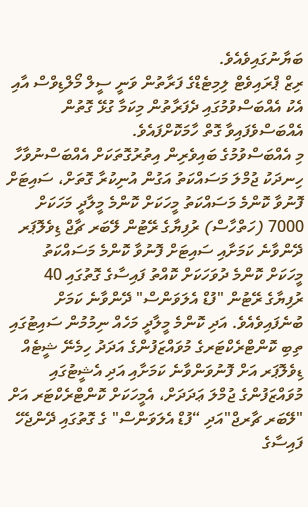ބަޔާނުގައިވެއެވެ.
ރިޒް ޕްރައިވެޓް ލިމިޓެޑްގެ ފަރާތުން ވަނީ ސީލް މޯލްޑިވްސް އާއި އެކު އެއްބަސްވުމުގައި ދެފަރާތުން މިކަމާ ގުޅޭ ގޮތުން އެއްބަސްވެފައިވާ ގޮތް ހާމަކޮށްފައެވެ.
މި އެއްބަސްވުމުގެ ބައިވެރިން އިތުރުގޮތަކަށް އެއްބަސްނުވާހާ ހިނދަކު ޖުމްލަ މަސައްކަތު އަގުން އުނިކުރާ ގޮތަށް، ސައިޓަށް ފޮނުވާ ކޮންމެ މަސައްކަތު މީހަކަށް ކޮންމެ މީލާދީ މަހަކަށް 7000 (ހަތްހާސް) ރުފިޔާގެ ރޭޓުން ލޭބަރ ޗާޖް ޑިވެލޮޕަރ ދޭންވާނެ ކަމަށާއި ސައިޓަށް ފޮނުވާ ކޮންމެ މަސައްކަތު މީހަކަށް ކޮންމެ ދުވަހަކަށް ކޮއްތު ފައިސާގެ ގޮތުގައި 40 ރުފިޔާގެ ރޭޓުން "ފުޑް އެލަވަންސް" ދޭންވާނެ ކަމަށް ބުނެފައިވެއެވެ. އަދި ކޮންމެ މީލާދީ މަހެއް ނިމުމުން ސައިޓުގައި ތިބި ކޮންޓްރެކްޓަރގެ މުވައްޒަފުންގެ އަދަދު ހިމެނޭ ޝީޓެއް ޑިވެލޮޕަރ އަށް ފޮނުވަންވާނެ ކަމަށާއި އަދި އެޝީޓުގައި މުވައްޒަފުންގެ ޖުމްލަ ޢަދަދަށް، އެމީހަކަށް ކޮންޓްރެކްޓަރ އަށް "ލޭބަރ ޗާރޖް"އަދި “ފުޑް އެލަވަންސް" ގެ ގޮތުގައި ދޭންޖެހޭ ފައިސާގެ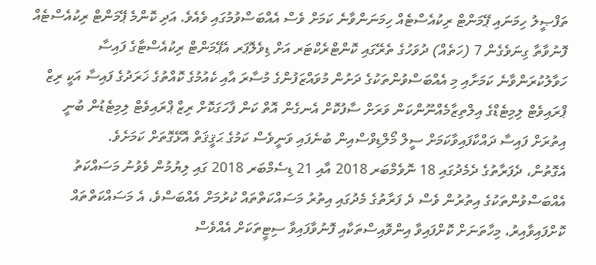ތަފްޞީލު ހިމަނައި ޕޭމަންޓް ރިކުއެސްޓެއް ހިމަނަންވާނެ ކަމަށް ވެސް އެއްބަސްވުމުގައި ވެއެވެ. އަދި ކޮންމެ ޕޭމަންޓް ރިކުއެސްޓެއް ފޮނުވާތާ ގިނަވެގެން 7 (ހަތެއް) ދުވަހުގެ ތެރޭގައި ކޮންޓްރެކްޓަރ އަށް ޑިވެލޮޕަރ އެޕޭމަންޓް ރިކުއެސްޓާގެ ފައިސާ ހަވާލުކުރަންވާނެ ކަމަށާއި މި އެއްބަސްވުންތަކުގެ ދަށުން މުވައްޒަފުންގެ މުސާރަ އާއި ކެއުމުގެ ކޮއްތުގެ ޚަރަދުގެ ފައިސާ އަކީ ރިޒް ޕްރައިވެޓް ލިމިޓެޑްގެ އިލްތިޒާމެއްނޫންކަން ވަރަށް ސާފުކޮށް އެނގެން އޮތް ކަން ފާހަގަކޮށް ރިޒް ޕްރައިވެޓް ލިމިޓެޑުން ބުނީ އިތުރަށް ފައިސާ ދައްކާފައިވާކަމަށް ސީލް މޯލްޑިވްސްއިން ބުނެފައި ވަނީވެސް ކަމުގެ ޙަޤީޤަތް އޮޅޭގޮތަށް ކަމަށެވެ.
އެގޮތުން، ދެފަރާތުގެ ދެމެދުގައި 18 ނޮވެމްބަރ 2018 އާއި 21 ޑިސެމްބަރ 2018 ގައި ލިޔުމުން ވެވުނު މަސައްކަތު އެއްބަސްވުންތަކުގެ އިތުރުން ވެސް ދެ ފަރާތުގެ މެދުގައި އިތުރު މަސައްކަތްތައް ކުރުމަށް އެއްބަސްވެ، އެ މަސައްކަތްތައް ކޮށްފައިވާއިރު، މިހާތަނަށް ކޮށްފައިވާ އިންވޮއިސްތަކާއި ފޮނުވާފައިވާ ސިޓީތަކަށް އެއްވެސް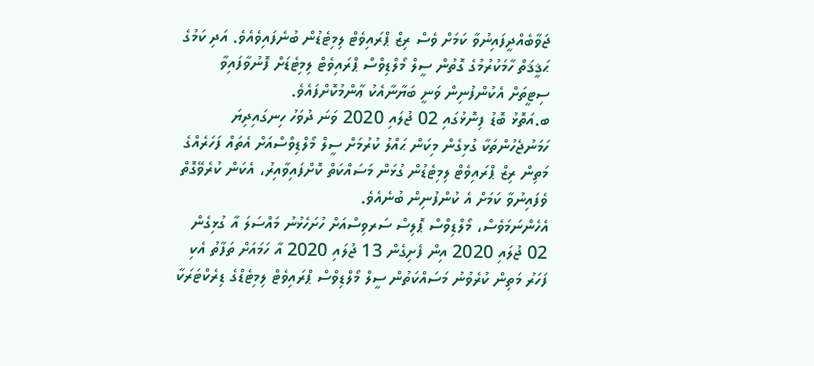ޖަވާބެއްދީފައިނުވާ ކަމަށް ވެސް ރިޒް ޕްރައިވެޓް ލިމިޓެޑުން ބުނެފައިވެއެވެ. އަދި ކަމުގެ ޙަޤީޤަތް ހާމަކުރުމުގެ ގޮތުން ސީލް މޯލްޑިވްސް ޕްރައިވެޓް ލިމިޓެޑަށް ފޮނުވާފައިވާ ސިޓީތަށް އެކުންފުނިން ވަނީ ބަޔާނާއެކު ޢާންމުކޮށްފައެވެ.
ބ.އަތޮޅު ބޮޑު ފިނޮޅުގައި 02 ޖުލައި 2020 ވަނަ ދުވަހު ހިނގައިދިޔަ ހަމަނުޖެހުންތަކާ ގުޅިގެން މިކަން ޙައްލު ކުރުމަށް ސީލް މޯލްޑިވްސްއަށް އެތައް ފަހަރެއްގެ މަތިން ރިޒް ޕްރައިވެޓް ލިމިޓެޑުން ގުޅަން މަސައްކަތް ކޮށްފައިވާއިރު، އެކަން ކުރެވޭގޮތް ވެފައިނުވާ ކަމަށް އެ ކުންފުނިން ބުނެއެވެ.
އެހެންނަމަވެސް، މޯލްޑިވްސް ޕޮލިސް ސަރވިސްއަށް ހުށަހެޅުނު މައްސަލަ އާ ގުޅިގެން 02 ޖުލައި 2020 އިން ފެށިގެން 13 ޖުލައި 2020 އާ ހަމައަށް ތަފާތު އެކި ފަހަރު މަތިން ކުރެވުނު މަސައްކަތުން ސީލް މޯލްޑިވްސް ޕްރައިވެޓް ލިމިޓެޑްގެ ޑިރެކްޓަރަކާ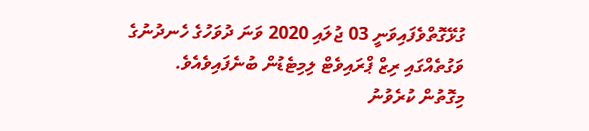ގުޅޭގޮތްވެފައިވަނީ 03 ޖުލައި 2020 ވަނަ ދުވަހުގެ ހެނދުނުގެ ވަގުތެއްގައި ރިޒް ޕްރައިވެޓް ލިމިޓެޑުން ބުނެފައިވެއެވެ.
މިގޮތުން ކުރެވުނު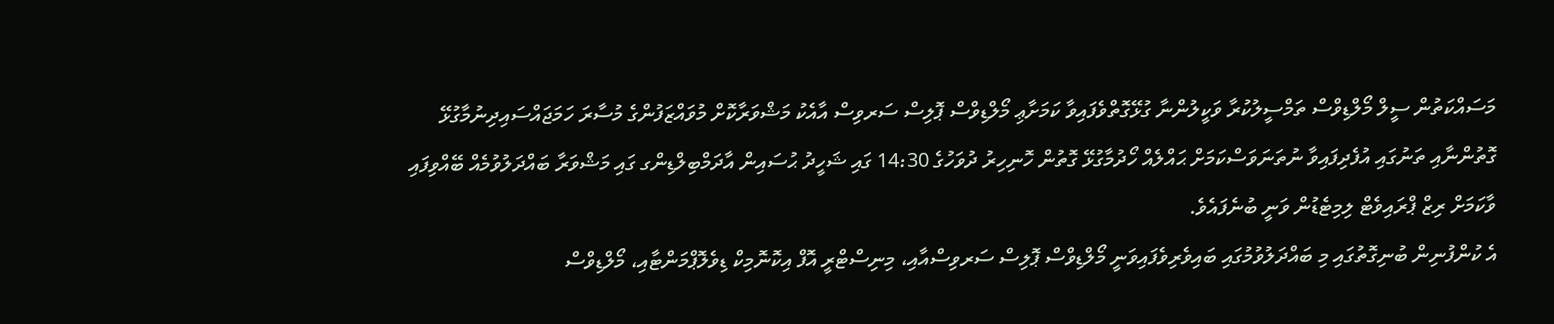މަސައްކަތުން ސީލް މޯލްޑިވްސް ތަމްސީލުކުރާ ވަކީލުންނާ ގުޅޭގޮތްވެފައިވާ ކަމަށާޢި މޯލްޑިވްސް ޕޮލިސް ސަރވިސް އާއެކު މަޝްވަރާކޮށް މުވައްޒަފުންގެ މުސާރަ ހަމަޖައްސައިދިނުމާގުޅޭ ގޮތުންނާއި ތަނުގައި އުފެދިފައިވާ ނުތަނަވަސްކަމަށް ޙައްލެއް ހޯދުމާގުޅޭ ގޮތުން ހޮނިހިރު ދުވަހުގެ 14:30 ގައި ޝަހީދު ޙުސައިން އާދަމްބިލްޑިންގ ގައި މަޝްވަރާ ބައްދަލުވުމެއް ބޭއްވިފައި ވާކަމަށް ރިޒް ޕްރައިވެޓް ލިމިޓެޑުން ވަނީ ބުނެފައެވެ.
އެ ކުންފުނިން ބުނިގޮތުގައި މި ބައްދަލުވުމުގައި ބައިވެރިވެފައިވަނީ މޯލްޑިވްސް ޕޮލިސް ސަރވިސްއާއި، މިނިސްޓްރީ އޮފް އިކޮނޮމިކް ޑިވެލޮޕްމަންޓާއި، މޯލްޑިވްސް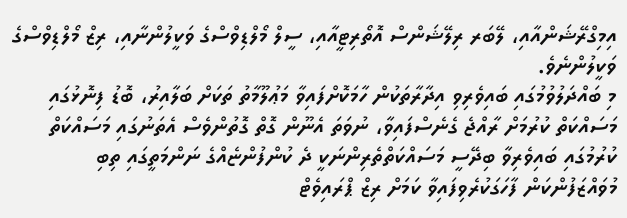އިމިގްރޭޝަންއާއި، ލޭބަރ ރިލޭޝަންސް އޮތޯރިޓީއާއި، ސީލް މޯލްޑިވްސްގެ ވަކީލުންނާއި، ރިޒް މޯލްޑިވްސްގެ ވަކީލުންނެވެ.
މި ބައްދަލުވުމުގައި ބައިވެރިވި އިދާރާތަކުން ހާމަކޮށްފައިވާ މަޢުލޫމާތު ތަކަށް ބަލާއިރު، ބޮޑު ފިނޮޅުގައި މަސައްކަތް ކުރުމަށް ރާއްޖެ ގެނެސްފައިވާ، ނުވަތަ އެނޫން ގޮތް ގޮތުންވެސް އެތަނުގައި މަސައްކަތް ކުރުމުގައި ބައިވެރިވާ ބިދޭސީ މަސައްކަތްތެރިންނަކީ ދެ ކުންފުންޏެއްގެ ނަންމަތީގައި ތިބި މުވައްޒަފުންކަން ފާހަގަކުރެވިފައިވާ ކަމަށް ރިޒް ޕްރައިވެޓް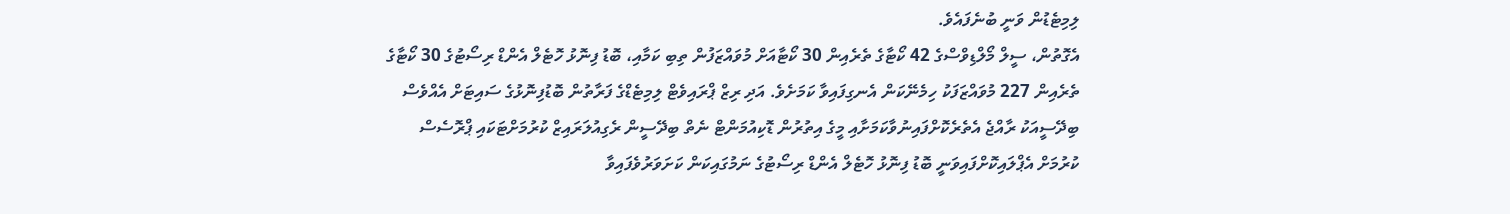ލިމިޓެޑުން ވަނީ ބުނެފައެވެ.
އެގޮތުން، ސީލް މޯލްޑިވްސްގެ 42 ކޯޓާގެ ތެރެއިން 30 ކޯޓާއަށް މުވައްޒަފުން ތިބި ކަމާއި، ބޮޑު ފިނޮޅު ހޮޓެލް އެންޑް ރިސޯޓުގެ 30 ކޯޓާގެ ތެރެއިން 227 މުވައްޒަފަކު ހިމެނޭކަން އެނގިފައިވާ ކަމަށެވެ. އަދި ރިޒް ޕްރައިވެޓް ލިމިޓެޑްގެ ފަރާތުން ބޮޑުފިނޮޅުގެ ސައިޓަށް އެއްވެސް ބިދޭސީއަކު ރާއްޖެ އެތެރެކޮށްފައިނުވާކަމަށާއި މީގެ އިތުރުން ޑޮކިއުމަންޓް ނެތް ބިދޭސީން ރެގިއުލަރައިޒް ކުރުމަށްޓަކައި ޕްރޮސެސް ކުރުމަށް އެޕްލައިކޮށްފައިވަނީ ބޮޑު ފިނޮޅު ހޮޓެލް އެންޑް ރިސޯޓުގެ ނަމުގައިކަން ކަށަވަރުވެފައިވާ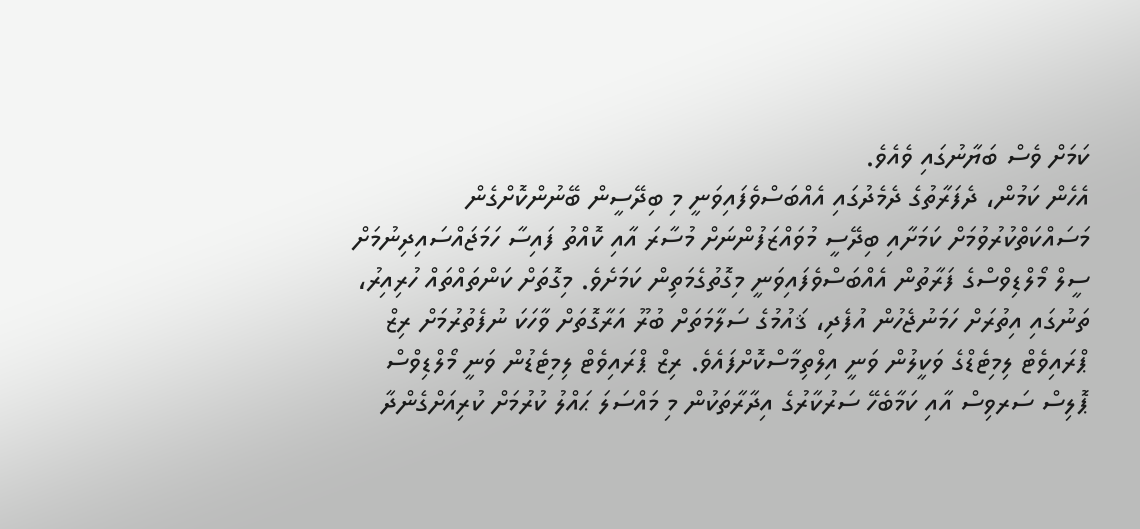ކަމަށް ވެސް ބަޔާނުގައި ވެއެވެ.
އެހެން ކަމުން، ދެފަރާތުގެ ދެމެދުގައި އެއްބަސްވެފައިވަނީ މި ބިދޭސީން ބޭނުންކޮށްގެން މަސައްކަތްކުރުވުމަށް ކަމަށާއި ބިދޭސީ މުވައްޒަފުންނަށް މުސާރަ އާއި ކޮއްތު ފައިސާ ހަމަޖައްސައިދިނުމަށް ސީލް މޯލްޑިވްސްގެ ފަރާތުން އެއްބަސްވެފައިވަނީ މިގޮތުގެމަތިން ކަމަށެވެ. މިގޮތަށް ކަންތައްތައް ހުރިއިރު، ތަނުގައި އިތުރަށް ހަމަނުޖެހުން އުފެދި، ޤައުމުގެ ސަލާމަތަށް ބުރޫ އަރާގޮތަށް ވާހަކަ ނުފެތުރުމަށް ރިޒް ޕްރައިވެޓް ލިމިޓެޑްގެ ވަކީލުން ވަނީ އިލްތިމާސްކޮށްފައެވެ. ރިޒް ޕްރައިވެޓް ލިމިޓެޑުން ވަނީ މޯލްޑިވްސް ޕޮލިސް ސަރވިސް އާއި ކަމާބެހޭ ސަރުކާރުގެ އިދާރާތަކުން މި މައްސަލަ ޙައްލު ކުރުމަށް ކުރިއަށްގެންދާ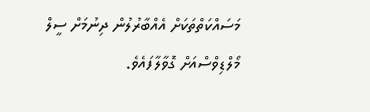މަސައްކަތްތަކަށް އެއްބާރުލުން ދިނުމަށް ސީލް މޯލްޑިވްސްއަށް ގޮވާލާފައެވެ.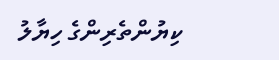ކިޔުންތެރިންގެ ހިޔާލު